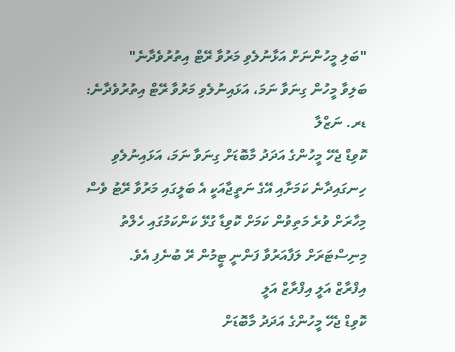"ބަލި މީހުންނަށް އަޅާނުލެވި މަރުވާ ރޭޓް އިތުރުވެދާނެ"
ބަލިވާ މީހުން ގިނަވާ ނަމަ، އަޅައިނުލެވި މަރުވާ ރޭޓް އިތުރުވެދާނެ: ޑރ. ނަޒްލާ
ކޮވިޑް ޖެހޭ މީހުންގެ އަދަދު މާބޮޑަށް ގިނަވާ ނަމަ، އަޅައިނުލެވި ހިނގައިދާނެ ކަމަށާއި އޭގެ ނަތީޖާއަކީ އެ ބަލީގައި މަރުވާ ރޭޓު ވެސް މިހާރަށް ވުރެ މަތިވުން ކަމަށް ކޮވިޑާ ގުޅޭ ކަންކަމުގައި ހެލްތު މިނިސްޓަރަށް ލަފާއަރުވާ ފަންނީ ޓީމުން ރޭ ބުނެފި އެވެ.
އިފްރާޒް އަލީ އިފްރާޒް އަލީ
ކޮވިޑް ޖެހޭ މީހުންގެ އަދަދު މާބޮޑަށް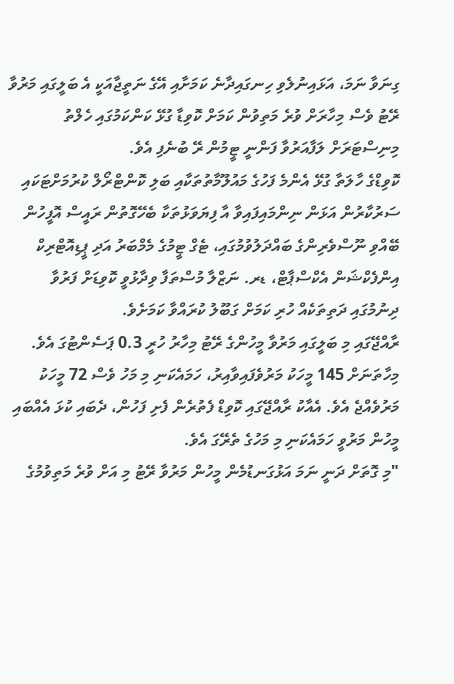ގިނަވާ ނަމަ، އަޅައިނުލެވި ހިނގައިދާނެ ކަމަށާއި އޭގެ ނަތީޖާއަކީ އެ ބަލީގައި މަރުވާ ރޭޓު ވެސް މިހާރަށް ވުރެ މަތިވުން ކަމަށް ކޮވިޑާ ގުޅޭ ކަންކަމުގައި ހެލްތު މިނިސްޓަރަށް ލަފާއަރުވާ ފަންނީ ޓީމުން ރޭ ބުނެފި އެވެ.
ކޮވިޑްގެ ހާލަތާ ގުޅޭ އެންމެ ފަހުގެ މައުލޫމާތުތަކާއި ބަލި ކޮންޓްރޯލް ކުރުމަށްޓަކައި ސަރުކާރުން އަޅަން ނިންމައިފައިވާ އާ ފިޔަވަޅުތަކާ ބެހޭގޮތުން ރައީސް އޮފީހުން ބޭއްވި ނޫސްވެރިންގެ ބައްދަލުވުމުގައި، ޓެގް ޓީމުގެ މެމްބަރު އަދި ޕީޑިއޮޓްރިކް އިންފެކްޝަން އެކްސްޕާޓް، ޑރ. ނަޒްލާ މުސްތަފާ ވިދާޅުވީ ކޮވިޑަށް ފަރުވާ ދިނުމުގައި ދަތިތަކެއް ހުރި ކަމަށް ގަބޫލު ކުރައްވާ ކަމަށެވެ.
ރާއްޖޭގައި މި ބަލީގައި މަރުވާ މީހުންގެ ރޭޓު މިހާރު ހުރީ 0.3 ޕަސެންޓުގަ އެވެ. މިހާތަނަށް 145 މީހަކު މަރުވެފައިވާއިރު، ހަމައެކަނި މި މަހު ވެސް 72 މީހަކު މަރުވެއްޖެ އެވެ. އެއާކު ރާއްޖޭގައި ކޮވިޑް ފެތުރެން ފެށި ފަހުން، ދެބައި ކުޅަ އެއްބައި މީހުން މަރުވީ ހަމައެކަނި މި މަހުގެ ތެރޭގަ އެވެ.
"މި ގޮތަށް ދަނީ ނަމަ އަޅުގަނޑުމެން މީހުން މަރުވާ ރޭޓު މި އަށް ވުރެ މަތިވުމުގެ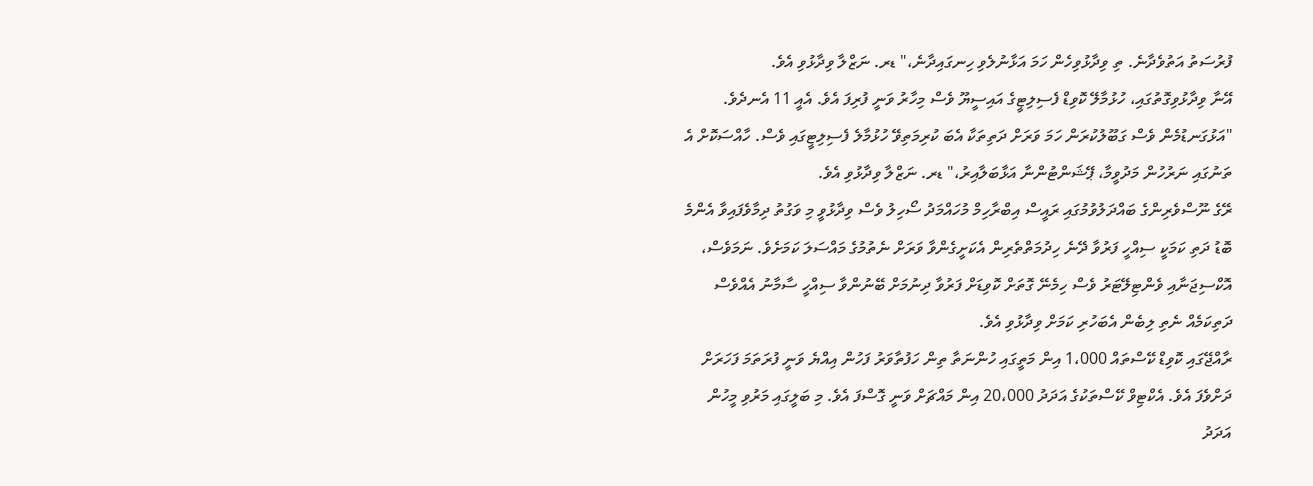ފުރުސަތު އަތުވެދާނެ. ތި ވިދާޅުވިހެން ހަމަ އަޅާނުލެވި ހިނގައިދާނެ،" ޑރ. ނަޒްލާ ވިދާޅުވި އެވެ.
އޭނާ ވިދާޅުވިގޮތުގައި، ހުޅުމާލޭ ކޮވިޑް ފެސިލިޓީގެ އައިސީޔޫ ވެސް މިހާރު ވަނީ ފުރިފަ އެވެ. އެއީ 11 އެނދެވެ.
"އަޅުގަނޑުމެން ވެސް ގަބޫލުކުރަން ހަމަ ވަރަށް ދަތިތަކާ އެބަ ކުރިމަތިވޭ ހުޅުމާލެ ފެސިލިޓީގައި ވެސް. ހާއްސަކޮށް އެ ތަނުގައި ނަރުހުން މަދުވީމާ، ޕޭޝަންޓުންނާ އަޅާބަލާއިރު،" ޑރ. ނަޒްލާ ވިދާޅުވި އެވެ.
ރޭގެ ނޫސްވެރިންގެ ބައްދަލުވުމުގައި ރައީސް އިބްރާހިމް މުހައްމަދު ސޯހިލު ވެސް ވިދާޅުވީ މި ވަގުތު ދިމާވެފައިވާ އެންމެ ބޮޑު ދަތި ކަމަކީ ސިއްހީ ފަރުވާ ދޭނެ ހިދުމަތްތެރިން އެކަށީގެންވާ ވަރަށް ނެތުމުގެ މައްސަލަ ކަމަށެވެ. ނަމަވެސް، އޮކްސިޖަނާއި ވެންޓިލޭޓަރު ވެސް ހިމެނޭ ގޮތަށް ކޮވިޑަށް ފަރުވާ ދިނުމަށް ބޭނުންވާ ސިއްހީ ސާމާނު އެއްވެސް ދަތިކަމެއް ނެތި ލިބެން އެބަހުރި ކަމަށް ވިދާޅުވި އެވެ.
ރާއްޖޭގައި ކޮވިޑް ކޭސްތައް 1،000 އިން މަތީގައި ހުންނަތާ ތިން ހަފުތާވަރު ފަހުން އިއްޔެ ވަނީ ފުރަތަމަ ފަހަރަށް ދަށްވެފަ އެވެ. އެކްޓިވް ކޭސްތަކުގެ އަދަދު 20،000 އިން މައްޗަށް ވަނީ ގޮސްފަ އެވެ. މި ބަލީގައި މަރުވި މީހުން އަދަދު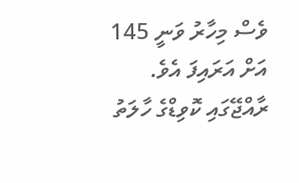ވެސް މިހާރު ވަނީ 145 އަށް އަރައިފަ އެވެ.
ރާއްޖޭގައި ކޮވިޑްގެ ހާލަތު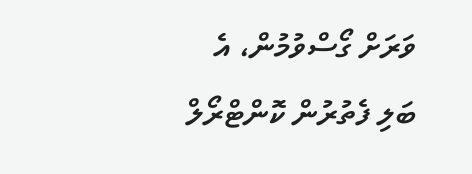ވަރަށް ގޯސްވުމުން، އެ ބަލި ފެތުރުން ކޮންޓްރޯލް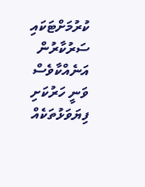ކުރުމަށްޓަކައި ސަރުކާރުން އަނެއްކާވެސް ވަނީ ހަރުކަށި ފިޔަވަޅުތަކެއް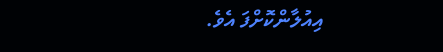އިއުލާންކޮށްފަ އެވެ.